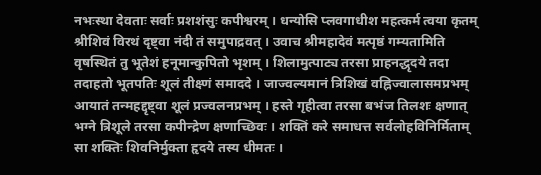नभःस्था देवताः सर्वाः प्रशशंसुः कपीश्वरम् । धन्योसि प्लवगाधीश महत्कर्म त्वया कृतम्
श्रीशिवं विरथं दृष्ट्वा नंदी तं समुपाद्रवत् । उवाच श्रीमहादेवं मत्पृष्ठं गम्यतामिति
वृषस्थितं तु भूतेशं हनूमान्कुपितो भृशम् । शिलामुत्पाट्य तरसा प्राहनद्धृदये तदा
तदाहतो भूतपतिः शूलं तीक्ष्णं समाददे । जाज्वल्यमानं त्रिशिखं वह्निज्वालासमप्रभम्
आयातं तन्महद्दृष्ट्वा शूलं प्रज्वलनप्रभम् । हस्ते गृहीत्वा तरसा बभंज तिलशः क्षणात्
भग्ने त्रिशूले तरसा कपीन्द्रेण क्षणाच्छिवः । शक्तिं करे समाधत्त सर्वलोहविनिर्मिताम्
सा शक्तिः शिवनिर्मुक्ता हृदये तस्य धीमतः ।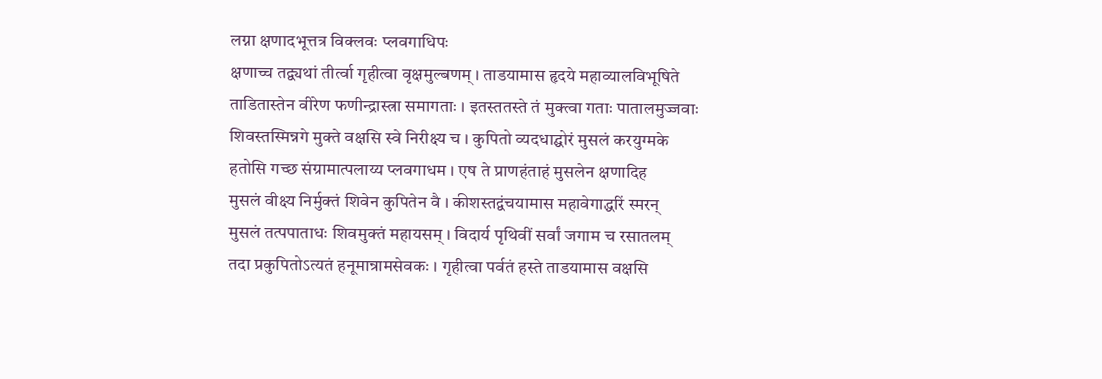लग्ना क्षणादभूत्तत्र विक्लवः प्लवगाधिपः
क्षणाच्च तद्व्यथां तीर्त्वा गृहीत्वा वृक्षमुल्बणम् । ताडयामास हृदये महाव्यालविभूषिते
ताडितास्तेन वीरेण फणीन्द्रास्त्रा समागताः । इतस्ततस्ते तं मुक्त्वा गताः पातालमुज्जवाः
शिवस्तस्मिन्नगे मुक्ते वक्षसि स्वे निरीक्ष्य च । कुपितो व्यदधाद्घोरं मुसलं करयुग्मके
हतोसि गच्छ संग्रामात्पलाय्य प्लवगाधम । एष ते प्राणहंताहं मुसलेन क्षणादिह
मुसलं वीक्ष्य निर्मुक्तं शिवेन कुपितेन वै । कीशस्तद्वंचयामास महावेगाद्धरिं स्मरन्
मुसलं तत्पपाताधः शिवमुक्तं महायसम् । विदार्य पृथिवीं सर्वां जगाम च रसातलम्
तदा प्रकुपितोऽत्यतं हनूमान्रामसेवकः । गृहीत्वा पर्वतं हस्ते ताडयामास वक्षसि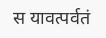स यावत्पर्वतं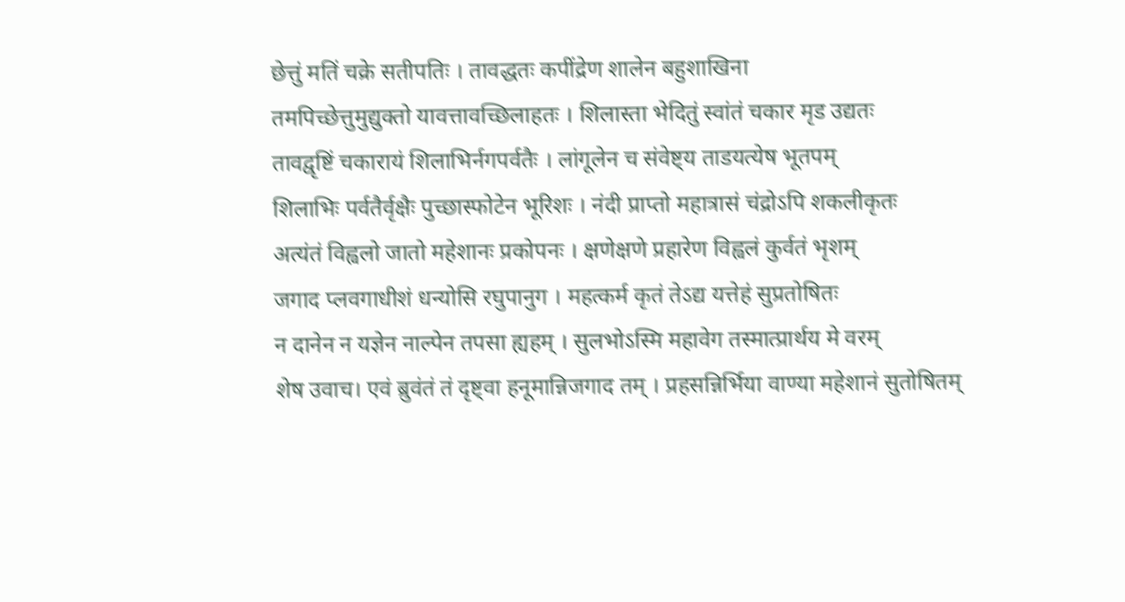छेत्तुं मतिं चक्रे सतीपतिः । तावद्धतः कपींद्रेण शालेन बहुशाखिना
तमपिच्छेत्तुमुद्युक्तो यावत्तावच्छिलाहतः । शिलास्ता भेदितुं स्वांतं चकार मृड उद्यतः
तावद्वृष्टिं चकारायं शिलाभिर्नगपर्वतैः । लांगूलेन च संवेष्ट्य ताडयत्येष भूतपम्
शिलाभिः पर्वतैर्वृक्षैः पुच्छास्फोटेन भूरिशः । नंदी प्राप्तो महात्रासं चंद्रोऽपि शकलीकृतः
अत्यंतं विह्वलो जातो महेशानः प्रकोपनः । क्षणेक्षणे प्रहारेण विह्वलं कुर्वतं भृशम्
जगाद प्लवगाधीशं धन्योसि रघुपानुग । महत्कर्म कृतं तेऽद्य यत्तेहं सुप्रतोषितः
न दानेन न यज्ञेन नाल्पेन तपसा ह्यहम् । सुलभोऽस्मि महावेग तस्मात्प्रार्थय मे वरम्
शेष उवाच। एवं ब्रुवंतं तं दृष्ट्वा हनूमान्निजगाद तम् । प्रहसन्निर्भिया वाण्या महेशानं सुतोषितम्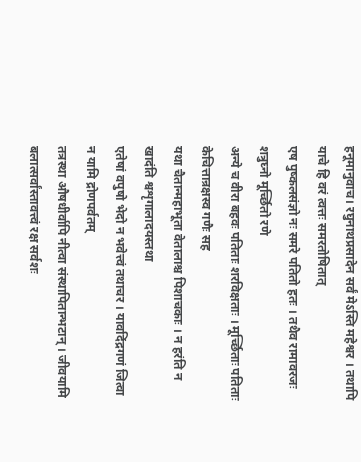हनूमानुवाच। रघुनाथप्रसादेन सर्वं मेऽस्ति महेश्वर । तथापि याचे हि वरं त्वत्तः समरतोषितात्
एष पुष्कलसंज्ञो नः समरे पतितो हतः । तथैव रामावरजः शत्रुघ्नो मूर्च्छितो रणे
अन्ये च वीरा बहवः पतिताः शरविक्षताः । मूर्च्छिताः पतिताः केचित्तान्रक्षस्व गणैः सह
यथा चैतान्महाभूता वेतालाश्च पिशाचकाः । न हरंति न खादंति श्वशृगालादयस्तथा
एतेषां वपुषो भेदो न भवेत्त्वं तथाचर । यावदिंद्रगणं जित्वा न यामि द्रोणपर्वतम्
तत्रस्था औषधीर्वापि नीत्वा संस्थापितान्भटान् । जीवयामि बलात्सर्वांस्तावत्त्वं रक्ष सर्वशः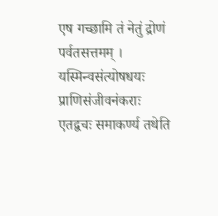एष गच्छामि तं नेतुं द्रोणं पर्वतसत्तमम् । यस्मिन्वसंत्योषधयः प्राणिसंजीवनंकराः
एतद्वचः समाकर्ण्य तथेति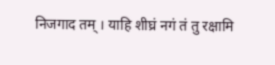निजगाद तम् । याहि शीघ्रं नगं तं तु रक्षामि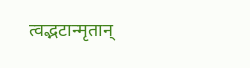त्वद्भटान्मृतान्